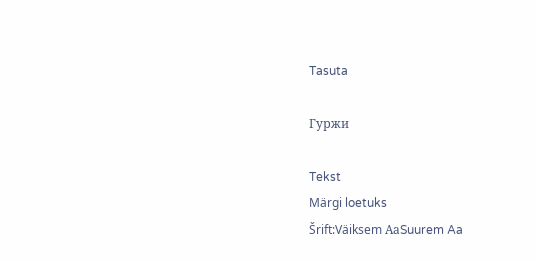Tasuta

Гуржи

Tekst
Märgi loetuks
Šrift:Väiksem АаSuurem Aa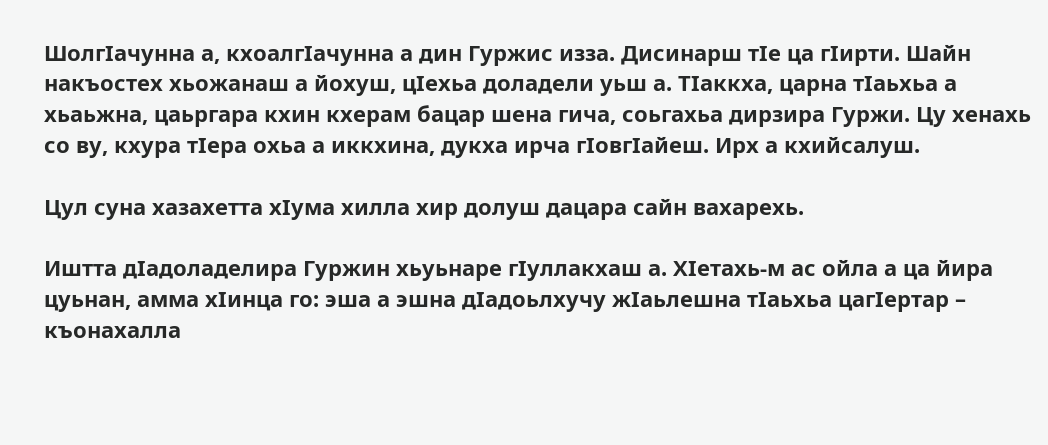ШолгIачунна а, кхоалгIачунна а дин Гуржис изза. Дисинарш тIе ца гIирти. Шайн накъостех хьожанаш а йохуш, цIехьа доладели уьш а. ТIаккха, царна тIаьхьа а хьаьжна, цаьргара кхин кхерам бацар шена гича, соьгахьа дирзира Гуржи. Цу хенахь со ву, кхура тIера охьа а иккхина, дукха ирча гIовгIайеш. Ирх а кхийсалуш.

Цул суна хазахетта хIума хилла хир долуш дацара сайн вахарехь.

Иштта дIадоладелира Гуржин хьуьнаре гIуллакхаш а. ХIетахь-м ас ойла а ца йира цуьнан, амма хIинца го: эша а эшна дIадоьлхучу жIаьлешна тIаьхьа цагIертар – къонахалла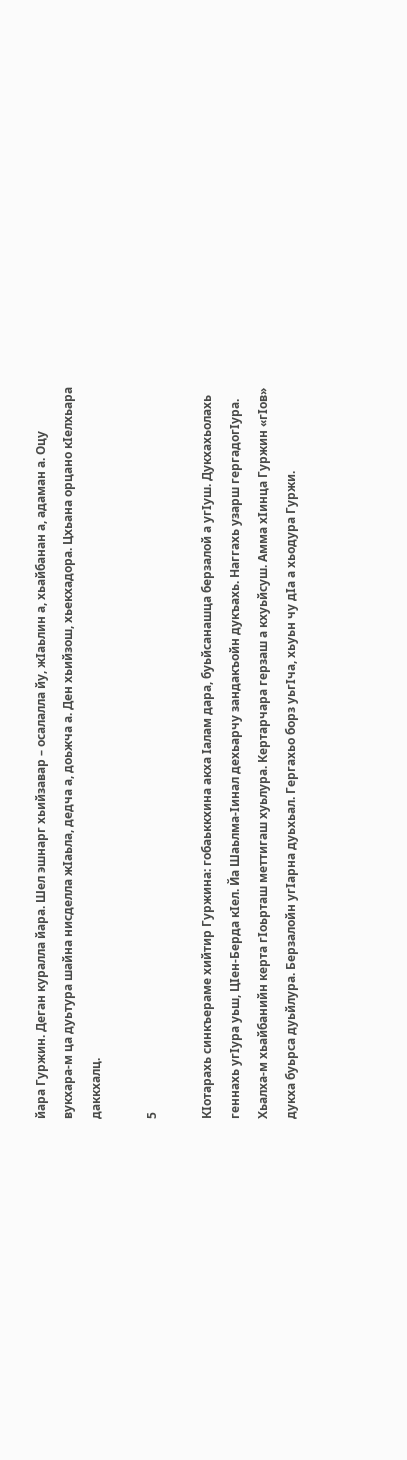йара Гуржин. Деган куралла йара. Шел эшнарг хьийзавар – осалалла йу, жIаьлин а, хьайбанан а, адаман а. Оцу вукхара-м ца дуьтура шайна нисделла жIаьла, дедча а, доьжча а. Ден хьийзош, хьекхадора. Цхьана орцано кIелхьара даккхалц.

5

КIотарахь синкъераме хийтир Гуржина: гобаьккхина акха Iалам дара, буьйсанашца берзалой а угIуш. Дукхахьолахь геннахь угIура уьш, ЦIен-Берда кIел. Йа Шаьлма-Iинал дехьарчу зандакъойн дукъахь. Наггахь узарш гергадогIура. Хьалха-м хьайбанийн керта гIоьрташ меттигаш хуьлура. Кертарчара герзаш а кхуьйсуш. Амма хIинца Гуржин «гIов» дукха буьрса дуьйлура. Берзалойн угIарна дуьхьал. Гергахьо борз уьгIча, хьуьн чу дIа а хьодура Гуржи.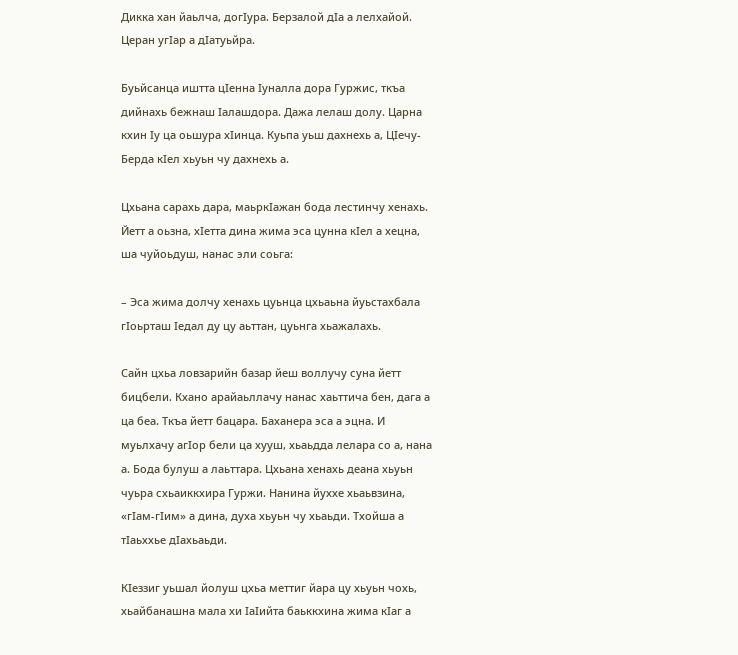Дикка хан йаьлча, догIура. Берзалой дIа а лелхайой. Церан угIар а дIатуьйра.

Буьйсанца иштта цIенна Iуналла дора Гуржис, ткъа дийнахь бежнаш Iалашдора. Дажа лелаш долу. Царна кхин Iу ца оьшура хIинца. Куьпа уьш дахнехь а, ЦIечу-Берда кIел хьуьн чу дахнехь а.

Цхьана сарахь дара, маьркIажан бода лестинчу хенахь. Йетт а оьзна, хIетта дина жима эса цунна кIел а хецна, ша чуйоьдуш, нанас эли соьга:

– Эса жима долчу хенахь цуьнца цхьаьна йуьстахбала гIоьрташ Iедал ду цу аьттан, цуьнга хьажалахь.

Сайн цхьа ловзарийн базар йеш воллучу суна йетт бицбели. Кхано арайаьллачу нанас хаьттича бен, дага а ца беа. Ткъа йетт бацара. Баханера эса а эцна. И муьлхачу агIор бели ца хууш, хьаьдда лелара со а, нана а. Бода булуш а лаьттара. Цхьана хенахь деана хьуьн чуьра схьаиккхира Гуржи. Нанина йуххе хьаьвзина, «гIам-гIим» а дина, духа хьуьн чу хьаьди. Тхойша а тIаьххье дIахьаьди.

КIеззиг уьшал йолуш цхьа меттиг йара цу хьуьн чохь, хьайбанашна мала хи IаIийта баьккхина жима кIаг а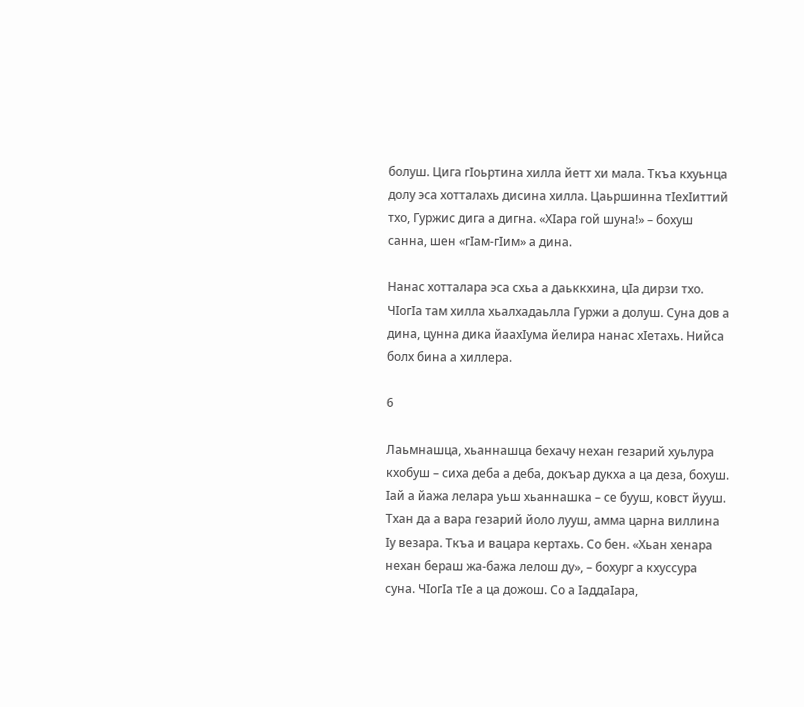болуш. Цига гIоьртина хилла йетт хи мала. Ткъа кхуьнца долу эса хотталахь дисина хилла. Цаьршинна тIехIиттий тхо, Гуржис дига а дигна. «ХIара гой шуна!» – бохуш санна, шен «гIам-гIим» а дина.

Нанас хотталара эса схьа а даьккхина, цIа дирзи тхо. ЧIогIа там хилла хьалхадаьлла Гуржи а долуш. Суна дов а дина, цунна дика йаахIума йелира нанас хIетахь. Нийса болх бина а хиллера.

6

Лаьмнашца, хьаннашца бехачу нехан гезарий хуьлура кхобуш – сиха деба а деба, докъар дукха а ца деза, бохуш. Iай а йажа лелара уьш хьаннашка – се бууш, ковст йууш. Тхан да а вара гезарий йоло лууш, амма царна виллина Iу везара. Ткъа и вацара кертахь. Со бен. «Хьан хенара нехан бераш жа-бажа лелош ду», – бохург а кхуссура суна. ЧIогIа тIе а ца дожош. Со а IаддаIара,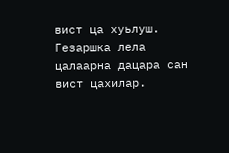вист ца хуьлуш. Гезаршка лела цалаарна дацара сан вист цахилар.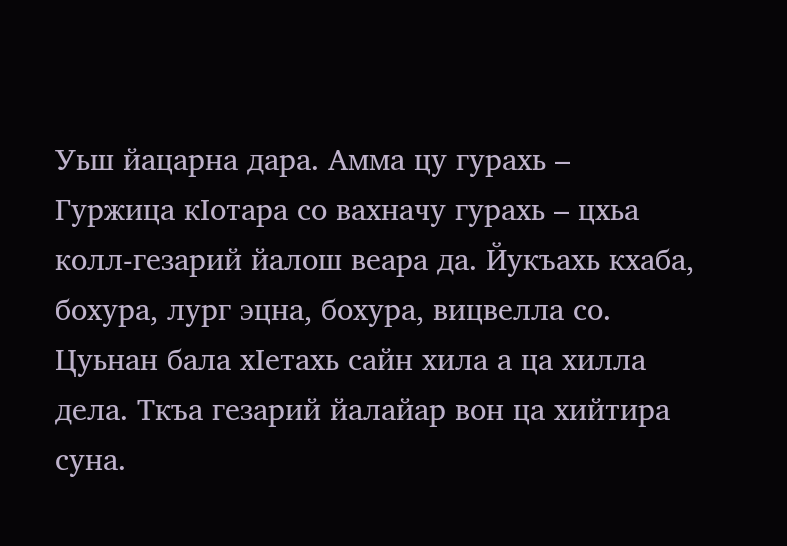Уьш йацарна дара. Амма цу гурахь – Гуржица кIотара со вахначу гурахь – цхьа колл-гезарий йалош веара да. Йукъахь кхаба, бохура, лург эцна, бохура, вицвелла со. Цуьнан бала хIетахь сайн хила а ца хилла дела. Ткъа гезарий йалайар вон ца хийтира суна.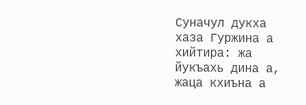Суначул дукха хаза Гуржина а хийтира: жа йукъахь дина а, жаца кхиъна а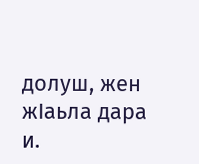долуш, жен жIаьла дара и.